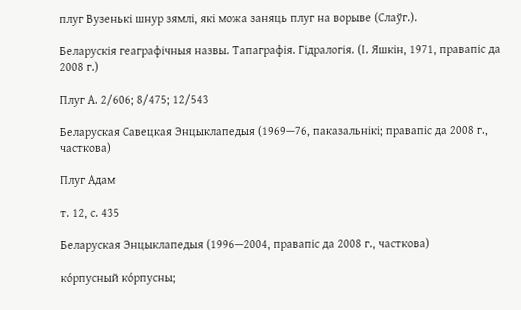плуг Вузенькі шнур зямлі, які можа заняць плуг на ворыве (Слаўг.).

Беларускія геаграфічныя назвы. Тапаграфія. Гідралогія. (І. Яшкін, 1971, правапіс да 2008 г.)

Плуг А. 2/606; 8/475; 12/543

Беларуская Савецкая Энцыклапедыя (1969—76, паказальнікі; правапіс да 2008 г., часткова)

Плуг Адам

т. 12, с. 435

Беларуская Энцыклапедыя (1996—2004, правапіс да 2008 г., часткова)

ко́рпусный ко́рпусны;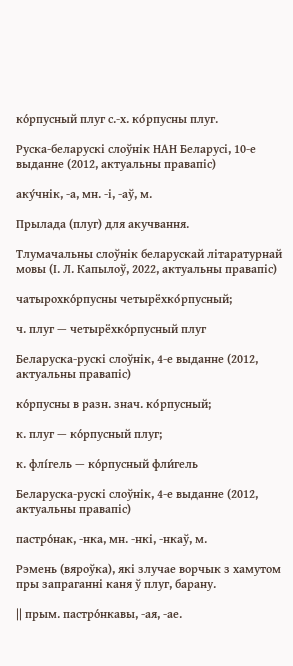ко́рпусный плуг с.-х. ко́рпусны плуг.

Руска-беларускі слоўнік НАН Беларусі, 10-е выданне (2012, актуальны правапіс)

аку́чнік, -а, мн. -і, -аў, м.

Прылада (плуг) для акучвання.

Тлумачальны слоўнік беларускай літаратурнай мовы (І. Л. Капылоў, 2022, актуальны правапіс)

чатырохко́рпусны четырёхко́рпусный;

ч. плуг — четырёхко́рпусный плуг

Беларуска-рускі слоўнік, 4-е выданне (2012, актуальны правапіс)

ко́рпусны в разн. знач. ко́рпусный;

к. плуг — ко́рпусный плуг;

к. флі́гель — ко́рпусный фли́гель

Беларуска-рускі слоўнік, 4-е выданне (2012, актуальны правапіс)

пастро́нак, -нка, мн. -нкі, -нкаў, м.

Рэмень (вяроўка), які злучае ворчык з хамутом пры запраганні каня ў плуг, барану.

|| прым. пастро́нкавы, -ая, -ае.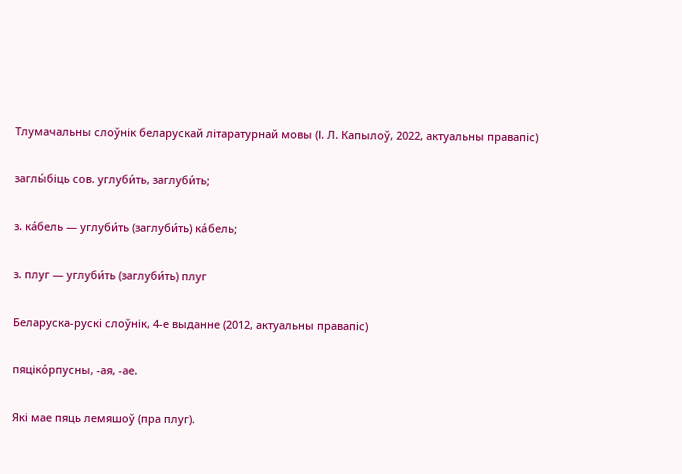Тлумачальны слоўнік беларускай літаратурнай мовы (І. Л. Капылоў, 2022, актуальны правапіс)

заглы́біць сов. углуби́ть, заглуби́ть;

з. ка́бель — углуби́ть (заглуби́ть) ка́бель;

з. плуг — углуби́ть (заглуби́ть) плуг

Беларуска-рускі слоўнік, 4-е выданне (2012, актуальны правапіс)

пяціко́рпусны, ‑ая, ‑ае.

Які мае пяць лемяшоў (пра плуг).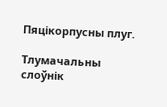Пяцікорпусны плуг.

Тлумачальны слоўнік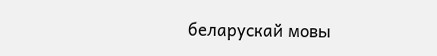беларускай мовы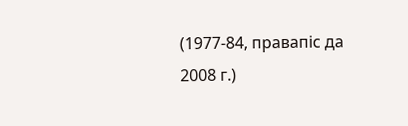(1977-84, правапіс да 2008 г.)